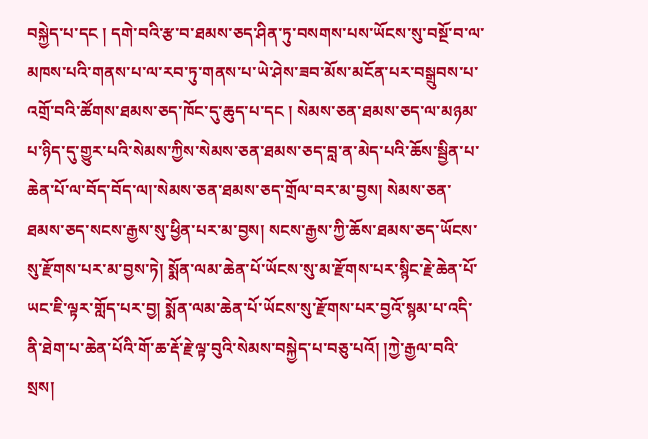བསྐྱེད་པ་དང ། དགེ་བའི་རྩ་བ་ཐམས་ཅད་ཤིན་ཏུ་བསགས་པས་ཡོངས་སུ་བསྔོ་བ་ལ་མཁས་པའི་གནས་པ་ལ་རབ་ཏུ་གནས་པ་ཡེ་ཤེས་ཟབ་མོས་མངོན་པར་བསྒྲུབས་པ་འགྲོ་བའི་ཚོགས་ཐམས་ཅད་ཁོང་དུ་ཆུད་པ་དང ། སེམས་ཅན་ཐམས་ཅད་ལ་མཉམ་པ་ཉིད་དུ་གྱུར་པའི་སེམས་ཀྱིས་སེམས་ཅན་ཐམས་ཅད་བླ་ན་མེད་པའི་ཆོས་སྦྱིན་པ་ཆེན་པོ་ལ་བོད་བོད་ལ།་སེམས་ཅན་ཐམས་ཅད་གྲོལ་བར་མ་བྱས། སེམས་ཅན་ཐམས་ཅད་སངས་རྒྱས་སུ་ཕྱིན་པར་མ་བྱས། སངས་རྒྱས་ཀྱི་ཆོས་ཐམས་ཅད་ཡོངས་སུ་རྫོགས་པར་མ་བྱས་ཏེ། སྨོན་ལམ་ཆེན་པོ་ཡོངས་སུ་མ་རྫོགས་པར་སྙིང་རྗེ་ཆེན་པོ་ཡང་ཇི་ལྟར་གློད་པར་བྱ། སྨོན་ལམ་ཆེན་པོ་ཡོངས་སུ་རྫོགས་པར་བྱའོ་སྙམ་པ་འདི་ནི་ཐེག་པ་ཆེན་པོའི་གོ་ཆ་རྡོ་རྗེ་ལྟ་བུའི་སེམས་བསྐྱེད་པ་བཅུ་པའོ། །ཀྱེ་རྒྱལ་བའི་སྲས།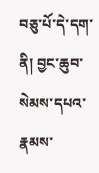བཅུ་པོ་དེ་དག་ནི། བྱང་ཆུབ་སེམས་དཔའ་རྣམས་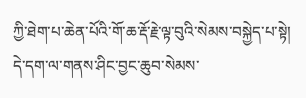ཀྱི་ཐེག་པ་ཆེན་པོའི་གོ་ཆ་རྡོ་རྗེ་ལྟ་བུའི་སེམས་བསྐྱེད་པ་སྟེ། དེ་དག་ལ་གནས་ཤིང་བྱང་ཆུབ་སེམས་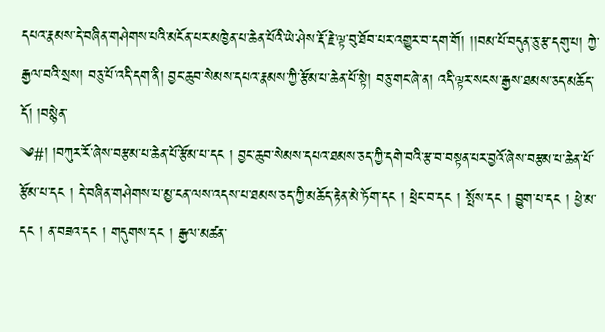དཔའ་རྣམས་དེ་བཞིན་གཤེགས་པའི་མངོན་པར་མཁྱེན་པ་ཆེན་པོའི་ཡེ་ཤེས་རྡོ་རྗེ་ལྟ་བུ་ཐོབ་པར་འགྱུར་བ་དག་གོ། །།བམ་པོ་བདུན་ཅུ་རྩ་དགུ་པ། ཀྱེ་རྒྱལ་བའི་སྲས། བཅུ་པོ་འདི་དག་ནི། བྱང་ཆུབ་སེམས་དཔའ་རྣམས་ཀྱི་རྩོམ་པ་ཆེན་པོ་སྟེ། བཅུ་གང་ཞེ་ན། འདི་ལྟར་སངས་རྒྱས་ཐམས་ཅད་མཆོད་དོ། །བསྙེན་
༄#། །བཀུར་རོ་ཞེས་བརྩམ་པ་ཆེན་པོ་རྩོམ་པ་དང ། བྱང་ཆུབ་སེམས་དཔའ་ཐམས་ཅད་ཀྱི་དགེ་བའི་རྩ་བ་བསྟན་པར་བྱའོ་ཞེས་བརྩམ་པ་ཆེན་པོ་རྩོམ་པ་དང ། དེ་བཞིན་གཤེགས་པ་མྱ་ངན་ལས་འདས་པ་ཐམས་ཅད་ཀྱི་མཆོད་རྟེན་མེ་ཏོག་དང ། ཕྲེང་བ་དང ། སྤོས་དང ། བྱུག་པ་དང ། ཕྱེ་མ་དང ། ན་བཟའ་དང ། གདུགས་དང ། རྒྱལ་མཚན་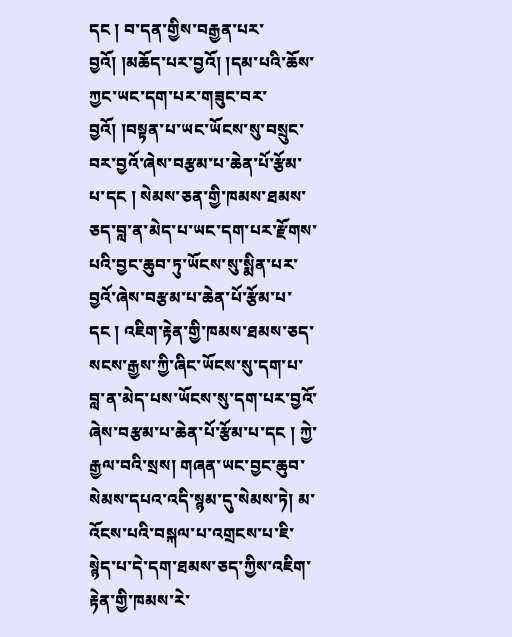དང ། བ་དན་གྱིས་བརྒྱན་པར་བྱའོ། །མཆོད་པར་བྱའོ། །དམ་པའི་ཆོས་ཀྱང་ཡང་དག་པར་གཟུང་བར་བྱའོ། །བསྟན་པ་ཡང་ཡོངས་སུ་བསྲུང་བར་བྱའོ་ཞེས་བརྩམ་པ་ཆེན་པོ་རྩོམ་པ་དང ། སེམས་ཅན་གྱི་ཁམས་ཐམས་ཅད་བླ་ན་མེད་པ་ཡང་དག་པར་རྫོགས་པའི་བྱང་ཆུབ་ཏུ་ཡོངས་སུ་སྨིན་པར་བྱའོ་ཞེས་བརྩམ་པ་ཆེན་པོ་རྩོམ་པ་དང ། འཇིག་རྟེན་གྱི་ཁམས་ཐམས་ཅད་སངས་རྒྱས་ཀྱི་ཞིང་ཡོངས་སུ་དག་པ་བླ་ན་མེད་པས་ཡོངས་སུ་དག་པར་བྱའོ་ཞེས་བརྩམ་པ་ཆེན་པོ་རྩོམ་པ་དང ། ཀྱེ་རྒྱལ་བའི་སྲས། གཞན་ཡང་བྱང་ཆུབ་སེམས་དཔའ་འདི་སྙམ་དུ་སེམས་ཏེ། མ་འོངས་པའི་བསྐལ་པ་འགྲངས་པ་ཇི་སྙེད་པ་དེ་དག་ཐམས་ཅད་ཀྱིས་འཇིག་རྟེན་གྱི་ཁམས་རེ་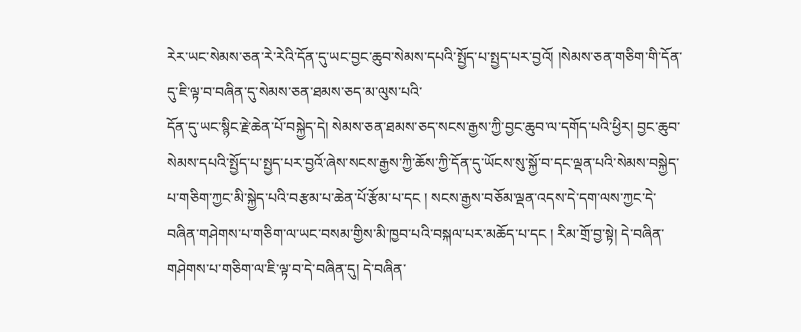རེར་ཡང་སེམས་ཅན་རེ་རེའི་དོན་དུ་ཡང་བྱང་ཆུབ་སེམས་དཔའི་སྤྱོད་པ་སྤྱད་པར་བྱའོ། །སེམས་ཅན་གཅིག་གི་དོན་དུ་ཇི་ལྟ་བ་བཞིན་དུ་སེམས་ཅན་ཐམས་ཅད་མ་ལུས་པའི་
དོན་དུ་ཡང་སྙིང་རྗེ་ཆེན་པོ་བསྐྱེད་དེ། སེམས་ཅན་ཐམས་ཅད་སངས་རྒྱས་ཀྱི་བྱང་ཆུབ་ལ་དགོད་པའི་ཕྱིར། བྱང་ཆུབ་སེམས་དཔའི་སྤྱོད་པ་སྤྱད་པར་བྱའོ་ཞེས་སངས་རྒྱས་ཀྱི་ཆོས་ཀྱི་དོན་དུ་ཡོངས་སུ་སྐྱོ་བ་དང་ལྡན་པའི་སེམས་བསྐྱེད་པ་གཅིག་ཀྱང་མི་སྐྱེད་པའི་བརྩམ་པ་ཆེན་པོ་རྩོམ་པ་དང ། སངས་རྒྱས་བཅོམ་ལྡན་འདས་དེ་དག་ལས་ཀྱང་དེ་བཞིན་གཤེགས་པ་གཅིག་ལ་ཡང་བསམ་གྱིས་མི་ཁྱབ་པའི་བསྐལ་པར་མཆོད་པ་དང ། རིམ་གྲོ་བྱ་སྟེ། དེ་བཞིན་གཤེགས་པ་གཅིག་ལ་ཇི་ལྟ་བ་དེ་བཞིན་དུ། དེ་བཞིན་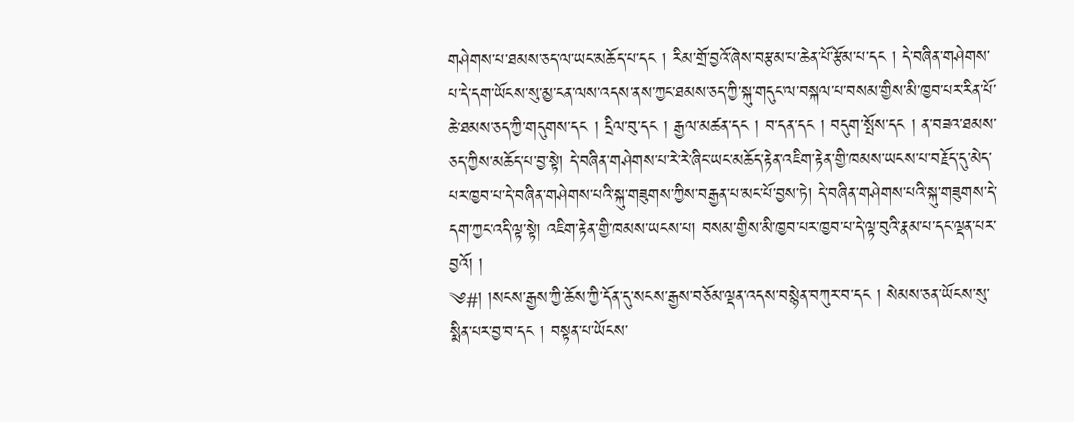གཤེགས་པ་ཐམས་ཅད་ལ་ཡང་མཆོད་པ་དང ། རིམ་གྲོ་བྱའོ་ཞེས་བརྩམ་པ་ཆེན་པོ་རྩོམ་པ་དང ། དེ་བཞིན་གཤེགས་པ་དེ་དག་ཡོངས་སུ་མྱ་ངན་ལས་འདས་ནས་ཀྱང་ཐམས་ཅད་ཀྱི་སྐུ་གདུང་ལ་བསྐལ་པ་བསམ་གྱིས་མི་ཁྱབ་པར་རིན་པོ་ཆེ་ཐམས་ཅད་ཀྱི་གདུགས་དང ། དྲིལ་བུ་དང ། རྒྱལ་མཚན་དང ། བ་དན་དང ། བདུག་སྤོས་དང ། ན་བཟའ་ཐམས་ཅད་ཀྱིས་མཆོད་པ་བྱ་སྟེ། དེ་བཞིན་གཤེགས་པ་རེ་རེ་ཞིང་ཡང་མཆོད་རྟེན་འཇིག་རྟེན་གྱི་ཁམས་ཡངས་པ་བརྗོད་དུ་མེད་པར་ཁྱབ་པ་དེ་བཞིན་གཤེགས་པའི་སྐུ་གཟུགས་ཀྱིས་བརྒྱན་པ་མང་པོ་བྱས་ཏེ། དེ་བཞིན་གཤེགས་པའི་སྐུ་གཟུགས་དེ་དག་ཀྱང་འདི་ལྟ་སྟེ། འཇིག་རྟེན་གྱི་ཁམས་ཡངས་པ། བསམ་གྱིས་མི་ཁྱབ་པར་ཁྱབ་པ་དེ་ལྟ་བུའི་རྣམ་པ་དང་ལྡན་པར་བྱའོ། །
༄#། །སངས་རྒྱས་ཀྱི་ཆོས་ཀྱི་དོན་དུ་སངས་རྒྱས་བཅོམ་ལྡན་འདས་བསྙེན་བཀུར་བ་དང ། སེམས་ཅན་ཡོངས་སུ་སྨིན་པར་བྱ་བ་དང ། བསྟན་པ་ཡོངས་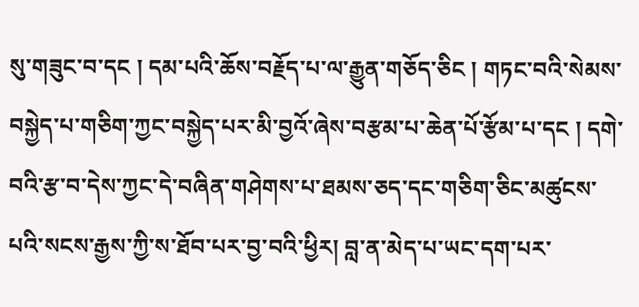སུ་གཟུང་བ་དང ། དམ་པའི་ཆོས་བརྗོད་པ་ལ་རྒྱུན་གཅོད་ཅིང ། གཏང་བའི་སེམས་བསྐྱེད་པ་གཅིག་ཀྱང་བསྐྱེད་པར་མི་བྱའོ་ཞེས་བརྩམ་པ་ཆེན་པོ་རྩོམ་པ་དང ། དགེ་བའི་རྩ་བ་དེས་ཀྱང་དེ་བཞིན་གཤེགས་པ་ཐམས་ཅད་དང་གཅིག་ཅིང་མཚུངས་པའི་སངས་རྒྱས་ཀྱི་ས་ཐོབ་པར་བྱ་བའི་ཕྱིར། བླ་ན་མེད་པ་ཡང་དག་པར་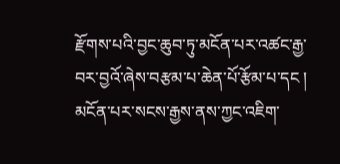རྫོགས་པའི་བྱང་ཆུབ་ཏུ་མངོན་པར་འཚང་རྒྱ་བར་བྱའོ་ཞེས་བརྩམ་པ་ཆེན་པོ་རྩོམ་པ་དང ། མངོན་པར་སངས་རྒྱས་ནས་ཀྱང་འཇིག་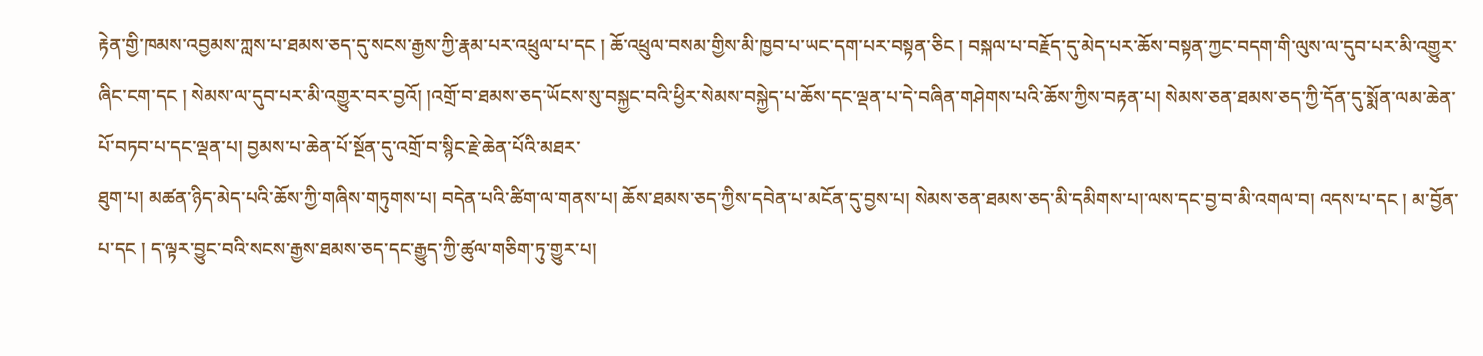རྟེན་གྱི་ཁམས་འབྱམས་ཀླས་པ་ཐམས་ཅད་དུ་སངས་རྒྱས་ཀྱི་རྣམ་པར་འཕྲུལ་པ་དང ། ཆོ་འཕྲུལ་བསམ་གྱིས་མི་ཁྱབ་པ་ཡང་དག་པར་བསྟན་ཅིང ། བསྐལ་པ་བརྗོད་དུ་མེད་པར་ཆོས་བསྟན་ཀྱང་བདག་གི་ལུས་ལ་དུབ་པར་མི་འགྱུར་ཞིང་ངག་དང ། སེམས་ལ་དུབ་པར་མི་འགྱུར་བར་བྱའོ། །འགྲོ་བ་ཐམས་ཅད་ཡོངས་སུ་བསྐྱང་བའི་ཕྱིར་སེམས་བསྐྱེད་པ་ཆོས་དང་ལྡན་པ་དེ་བཞིན་གཤེགས་པའི་ཆོས་ཀྱིས་བརྟན་པ། སེམས་ཅན་ཐམས་ཅད་ཀྱི་དོན་དུ་སྨོན་ལམ་ཆེན་པོ་བཏབ་པ་དང་ལྡན་པ། བྱམས་པ་ཆེན་པོ་སྔོན་དུ་འགྲོ་བ་སྙིང་རྗེ་ཆེན་པོའི་མཐར་
ཐུག་པ། མཚན་ཉིད་མེད་པའི་ཆོས་ཀྱི་གཞིས་གཏུགས་པ། བདེན་པའི་ཚིག་ལ་གནས་པ། ཆོས་ཐམས་ཅད་ཀྱིས་དབེན་པ་མངོན་དུ་བྱས་པ། སེམས་ཅན་ཐམས་ཅད་མི་དམིགས་པ།་ལས་དང་བྱ་བ་མི་འགལ་བ། འདས་པ་དང ། མ་བྱོན་པ་དང ། ད་ལྟར་བྱུང་བའི་སངས་རྒྱས་ཐམས་ཅད་དང་རྒྱུད་ཀྱི་ཚུལ་གཅིག་ཏུ་གྱུར་པ།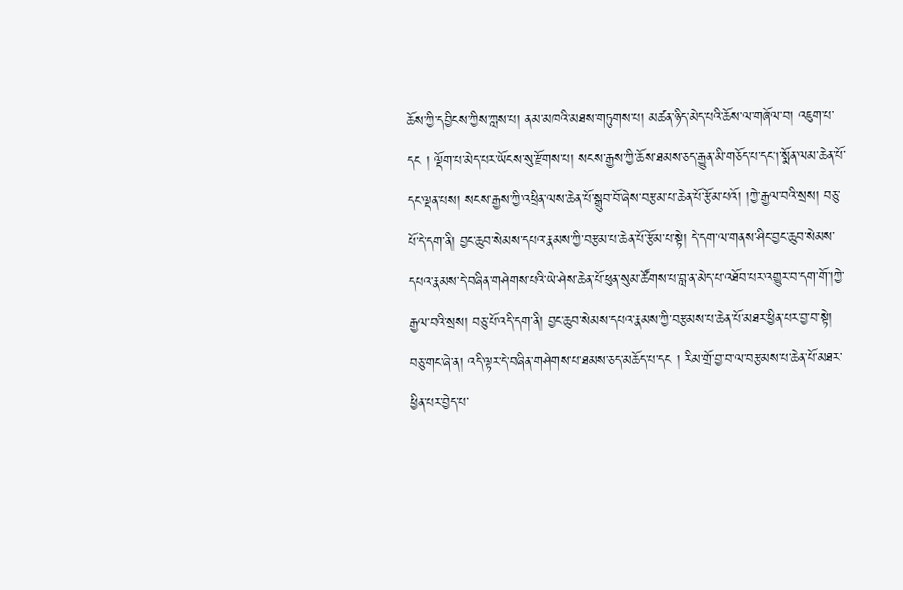ཆོས་ཀྱི་དབྱིངས་ཀྱིས་ཀླས་པ། ནམ་མཁའི་མཐས་གཏུགས་པ། མཚན་ཉིད་མེད་པའི་ཆོས་ལ་གཞོལ་བ། འཇུག་པ་དང ། ལྡོག་པ་མེད་པར་ཡོངས་སུ་རྫོགས་པ། སངས་རྒྱས་ཀྱི་ཆོས་ཐམས་ཅད་རྒྱུན་མི་གཅོད་པ་དང།་སྨོན་ལམ་ཆེན་པོ་དང་ལྡན་པས། སངས་རྒྱས་ཀྱི་འཕྲིན་ལས་ཆེན་པོ་སྒྲུབ་བོ་ཞེས་བརྩམ་པ་ཆེན་པོ་རྩོམ་པའོ། །ཀྱེ་རྒྱལ་བའི་སྲས། བཅུ་པོ་དེ་དག་ནི། བྱང་ཆུབ་སེམས་དཔའ་རྣམས་ཀྱི་བརྩམ་པ་ཆེན་པོ་རྩོམ་པ་སྟེ། དེ་དག་ལ་གནས་ཤིང་བྱང་ཆུབ་སེམས་དཔའ་རྣམས་དེ་བཞིན་གཤེགས་པའི་ཡེ་ཤེས་ཆེན་པོ་ཕུན་སུམ་ཚོགས་པ་བླ་ན་མེད་པ་འཐོབ་པར་འགྱུར་བ་དག་གོ་།ཀྱེ་རྒྱལ་བའི་སྲས། བཅུ་པོ་འདི་དག་ནི། བྱང་ཆུབ་སེམས་དཔའ་རྣམས་ཀྱི་བརྩམས་པ་ཆེན་པོ་མཐར་ཕྱིན་པར་བྱ་བ་སྟེ། བཅུ་གང་ཞེ་ན། འདི་ལྟར་དེ་བཞིན་གཤེགས་པ་ཐམས་ཅད་མཆོད་པ་དང ། རིམ་གྲོ་བྱ་བ་ལ་བརྩམས་པ་ཆེན་པོ་མཐར་ཕྱིན་པར་བྱེད་པ་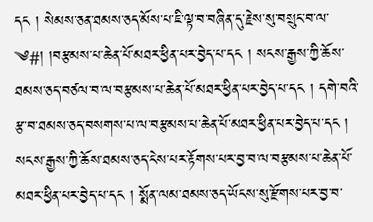དང ། སེམས་ཅན་ཐམས་ཅད་མོས་པ་ཇི་ལྟ་བ་བཞིན་དུ་རྗེས་སུ་བསྲུང་བ་ལ་
༄#། །བརྩམས་པ་ཆེན་པོ་མཐར་ཕྱིན་པར་བྱེད་པ་དང ། སངས་རྒྱས་ཀྱི་ཆོས་ཐམས་ཅད་བཙལ་བ་ལ་བརྩམས་པ་ཆེན་པོ་མཐར་ཕྱིན་པར་བྱེད་པ་དང ། དགེ་བའི་རྩ་བ་ཐམས་ཅད་བསགས་པ་ལ་བརྩམས་པ་ཆེན་པོ་མཐར་ཕྱིན་པར་བྱེད་པ་དང ། སངས་རྒྱས་ཀྱི་ཆོས་ཐམས་ཅད་ངེས་པར་རྟོགས་པར་བྱ་བ་ལ་བརྩམས་པ་ཆེན་པོ་མཐར་ཕྱིན་པར་བྱེད་པ་དང ། སྨོན་ལམ་ཐམས་ཅད་ཡོངས་སུ་རྫོགས་པར་བྱ་བ་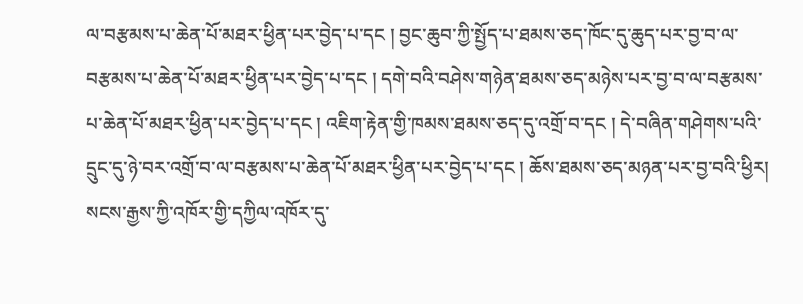ལ་བརྩམས་པ་ཆེན་པོ་མཐར་ཕྱིན་པར་བྱེད་པ་དང ། བྱང་ཆུབ་ཀྱི་སྤྱོད་པ་ཐམས་ཅད་ཁོང་དུ་ཆུད་པར་བྱ་བ་ལ་བརྩམས་པ་ཆེན་པོ་མཐར་ཕྱིན་པར་བྱེད་པ་དང ། དགེ་བའི་བཤེས་གཉེན་ཐམས་ཅད་མཉེས་པར་བྱ་བ་ལ་བརྩམས་པ་ཆེན་པོ་མཐར་ཕྱིན་པར་བྱེད་པ་དང ། འཇིག་རྟེན་གྱི་ཁམས་ཐམས་ཅད་དུ་འགྲོ་བ་དང ། དེ་བཞིན་གཤེགས་པའི་དྲུང་དུ་ཉེ་བར་འགྲོ་བ་ལ་བརྩམས་པ་ཆེན་པོ་མཐར་ཕྱིན་པར་བྱེད་པ་དང ། ཆོས་ཐམས་ཅད་མཉན་པར་བྱ་བའི་ཕྱིར། སངས་རྒྱས་ཀྱི་འཁོར་གྱི་དཀྱིལ་འཁོར་དུ་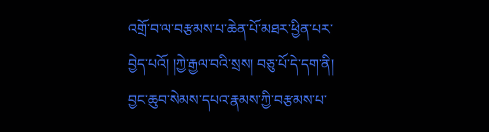འགྲོ་བ་ལ་བརྩམས་པ་ཆེན་པོ་མཐར་ཕྱིན་པར་བྱེད་པའོ། །ཀྱེ་རྒྱལ་བའི་སྲས། བཅུ་པོ་དེ་དག་ནི། བྱང་ཆུབ་སེམས་དཔའ་རྣམས་ཀྱི་བརྩམས་པ་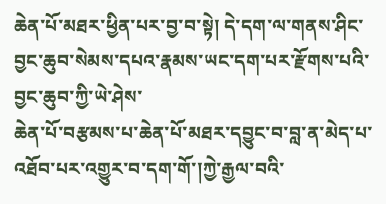ཆེན་པོ་མཐར་ཕྱིན་པར་བྱ་བ་སྟེ། དེ་དག་ལ་གནས་ཤིང་བྱང་ཆུབ་སེམས་དཔའ་རྣམས་ཡང་དག་པར་རྫོགས་པའི་བྱང་ཆུབ་ཀྱི་ཡེ་ཤེས་
ཆེན་པོ་བརྩམས་པ་ཆེན་པོ་མཐར་དབྱུང་བ་བླ་ན་མེད་པ་འཐོབ་པར་འགྱུར་བ་དག་གོ་།ཀྱེ་རྒྱལ་བའི་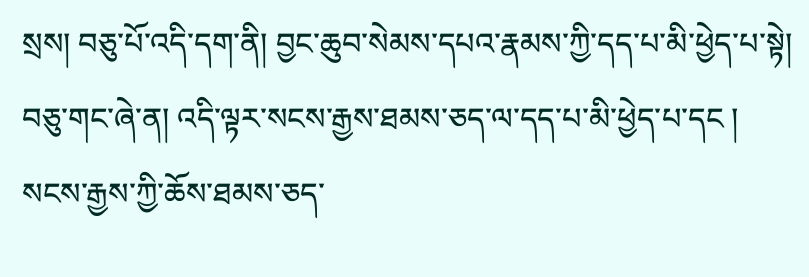སྲས། བཅུ་པོ་འདི་དག་ནི། བྱང་ཆུབ་སེམས་དཔའ་རྣམས་ཀྱི་དད་པ་མི་ཕྱེད་པ་སྟེ། བཅུ་གང་ཞེ་ན། འདི་ལྟར་སངས་རྒྱས་ཐམས་ཅད་ལ་དད་པ་མི་ཕྱེད་པ་དང ། སངས་རྒྱས་ཀྱི་ཆོས་ཐམས་ཅད་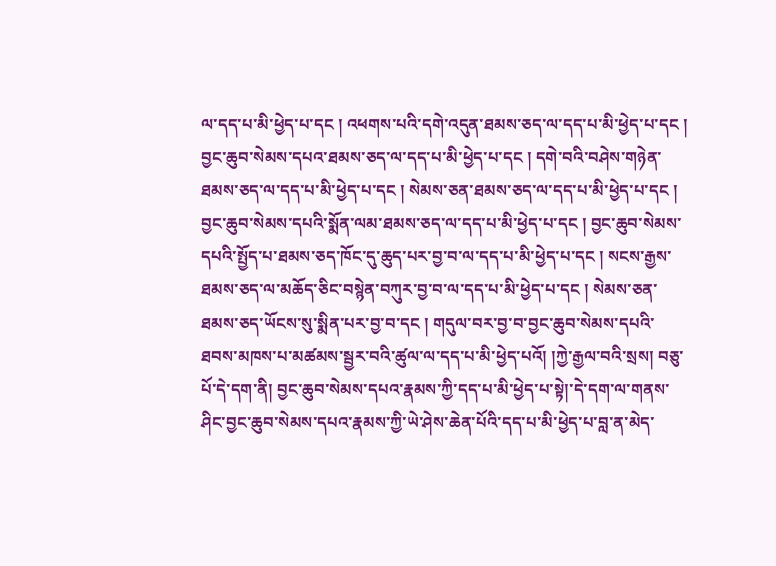ལ་དད་པ་མི་ཕྱེད་པ་དང ། འཕགས་པའི་དགེ་འདུན་ཐམས་ཅད་ལ་དད་པ་མི་ཕྱེད་པ་དང ། བྱང་ཆུབ་སེམས་དཔའ་ཐམས་ཅད་ལ་དད་པ་མི་ཕྱེད་པ་དང ། དགེ་བའི་བཤེས་གཉེན་ཐམས་ཅད་ལ་དད་པ་མི་ཕྱེད་པ་དང ། སེམས་ཅན་ཐམས་ཅད་ལ་དད་པ་མི་ཕྱེད་པ་དང ། བྱང་ཆུབ་སེམས་དཔའི་སྨོན་ལམ་ཐམས་ཅད་ལ་དད་པ་མི་ཕྱེད་པ་དང ། བྱང་ཆུབ་སེམས་དཔའི་སྤྱོད་པ་ཐམས་ཅད་ཁོང་དུ་ཆུད་པར་བྱ་བ་ལ་དད་པ་མི་ཕྱེད་པ་དང ། སངས་རྒྱས་ཐམས་ཅད་ལ་མཆོད་ཅིང་བསྙེན་བཀུར་བྱ་བ་ལ་དད་པ་མི་ཕྱེད་པ་དང ། སེམས་ཅན་ཐམས་ཅད་ཡོངས་སུ་སྨིན་པར་བྱ་བ་དང ། གདུལ་བར་བྱ་བ་བྱང་ཆུབ་སེམས་དཔའི་ཐབས་མཁས་པ་མཚམས་སྦྱར་བའི་ཚུལ་ལ་དད་པ་མི་ཕྱེད་པའོ། །ཀྱེ་རྒྱལ་བའི་སྲས། བཅུ་པོ་དེ་དག་ནི། བྱང་ཆུབ་སེམས་དཔའ་རྣམས་ཀྱི་དད་པ་མི་ཕྱེད་པ་སྟེ།་དེ་དག་ལ་གནས་ཤིང་བྱང་ཆུབ་སེམས་དཔའ་རྣམས་ཀྱི་ཡེ་ཤེས་ཆེན་པོའི་དད་པ་མི་ཕྱེད་པ་བླ་ན་མེད་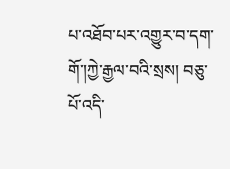པ་འཐོབ་པར་འགྱུར་བ་དག་གོ་།ཀྱེ་རྒྱལ་བའི་སྲས། བཅུ་པོ་འདི་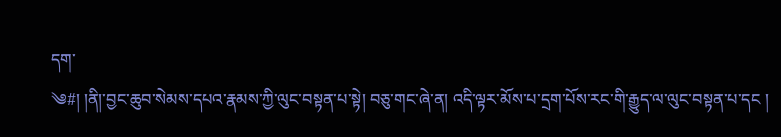དག་
༄#། །ནི།་བྱང་ཆུབ་སེམས་དཔའ་རྣམས་ཀྱི་ལུང་བསྟན་པ་སྟེ། བཅུ་གང་ཞེ་ན། འདི་ལྟར་མོས་པ་དྲག་པོས་རང་གི་རྒྱུད་ལ་ལུང་བསྟན་པ་དང །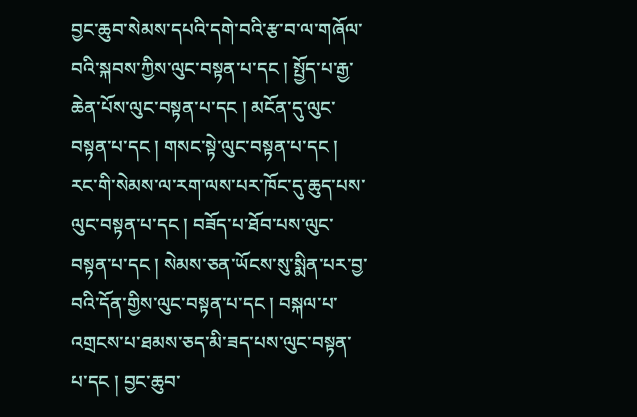བྱང་ཆུབ་སེམས་དཔའི་དགེ་བའི་རྩ་བ་ལ་གཞོལ་བའི་སྐབས་ཀྱིས་ལུང་བསྟན་པ་དང ། སྤྱོད་པ་རྒྱ་ཆེན་པོས་ལུང་བསྟན་པ་དང ། མངོན་དུ་ལུང་བསྟན་པ་དང ། གསང་སྟེ་ལུང་བསྟན་པ་དང ། རང་གི་སེམས་ལ་རག་ལས་པར་ཁོང་དུ་ཆུད་པས་ལུང་བསྟན་པ་དང ། བཟོད་པ་ཐོབ་པས་ལུང་བསྟན་པ་དང ། སེམས་ཅན་ཡོངས་སུ་སྨིན་པར་བྱ་བའི་དོན་གྱིས་ལུང་བསྟན་པ་དང ། བསྐལ་པ་འགྲངས་པ་ཐམས་ཅད་མི་ཟད་པས་ལུང་བསྟན་པ་དང ། བྱང་ཆུབ་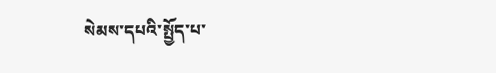སེམས་དཔའི་སྤྱོད་པ་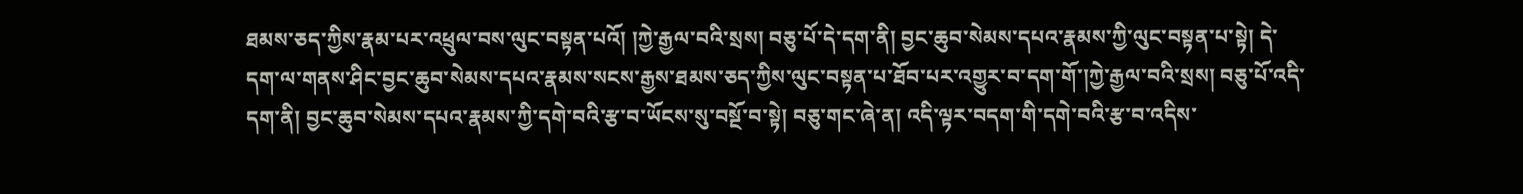ཐམས་ཅད་ཀྱིས་རྣམ་པར་འཕྲུལ་བས་ལུང་བསྟན་པའོ། །ཀྱེ་རྒྱལ་བའི་སྲས། བཅུ་པོ་དེ་དག་ནི། བྱང་ཆུབ་སེམས་དཔའ་རྣམས་ཀྱི་ལུང་བསྟན་པ་སྟེ། དེ་དག་ལ་གནས་ཤིང་བྱང་ཆུབ་སེམས་དཔའ་རྣམས་སངས་རྒྱས་ཐམས་ཅད་ཀྱིས་ལུང་བསྟན་པ་ཐོབ་པར་འགྱུར་བ་དག་གོ་།ཀྱེ་རྒྱལ་བའི་སྲས། བཅུ་པོ་འདི་དག་ནི། བྱང་ཆུབ་སེམས་དཔའ་རྣམས་ཀྱི་དགེ་བའི་རྩ་བ་ཡོངས་སུ་བསྔོ་བ་སྟེ། བཅུ་གང་ཞེ་ན། འདི་ལྟར་བདག་གི་དགེ་བའི་རྩ་བ་འདིས་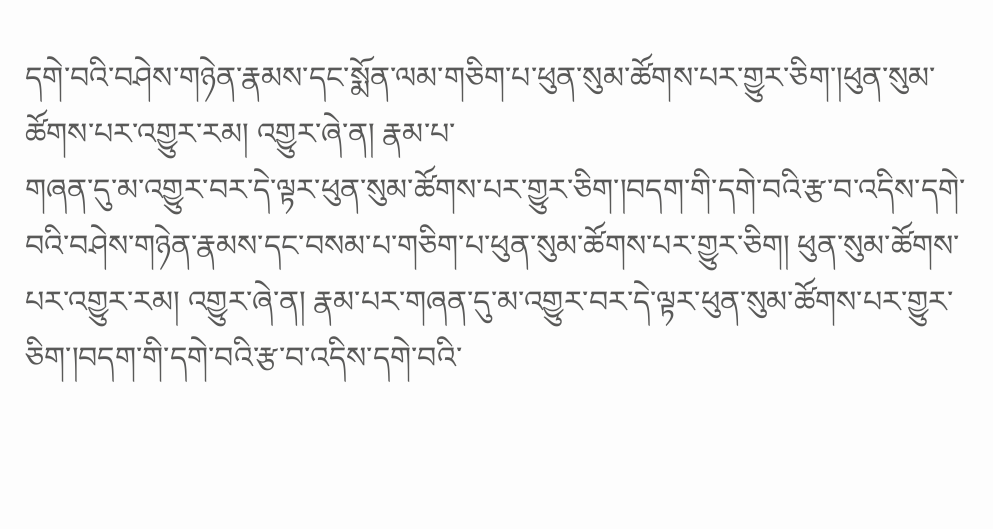དགེ་བའི་བཤེས་གཉེན་རྣམས་དང་སྨོན་ལམ་གཅིག་པ་ཕུན་སུམ་ཚོགས་པར་གྱུར་ཅིག་།ཕུན་སུམ་ཚོགས་པར་འགྱུར་རམ། འགྱུར་ཞེ་ན། རྣམ་པ་
གཞན་དུ་མ་འགྱུར་བར་དེ་ལྟར་ཕུན་སུམ་ཚོགས་པར་གྱུར་ཅིག་།བདག་གི་དགེ་བའི་རྩ་བ་འདིས་དགེ་བའི་བཤེས་གཉེན་རྣམས་དང་བསམ་པ་གཅིག་པ་ཕུན་སུམ་ཚོགས་པར་གྱུར་ཅིག། ཕུན་སུམ་ཚོགས་པར་འགྱུར་རམ། འགྱུར་ཞེ་ན། རྣམ་པར་གཞན་དུ་མ་འགྱུར་བར་དེ་ལྟར་ཕུན་སུམ་ཚོགས་པར་གྱུར་ཅིག་།བདག་གི་དགེ་བའི་རྩ་བ་འདིས་དགེ་བའི་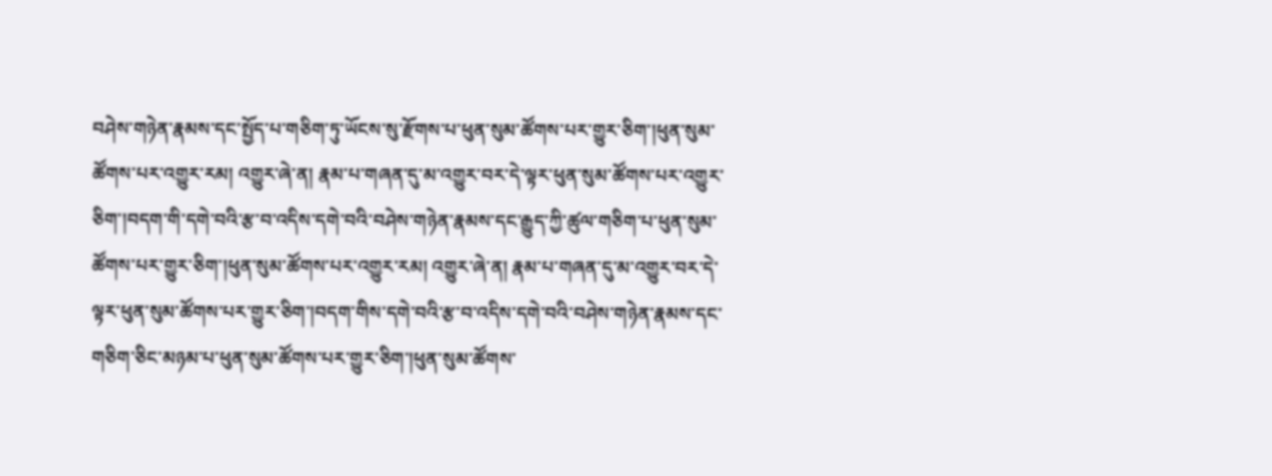བཤེས་གཉེན་རྣམས་དང་སྤྱོད་པ་གཅིག་ཏུ་ཡོངས་སུ་རྫོགས་པ་ཕུན་སུམ་ཚོགས་པར་གྱུར་ཅིག་།ཕུན་སུམ་ཚོགས་པར་འགྱུར་རམ། འགྱུར་ཞེ་ན། རྣམ་པ་གཞན་དུ་མ་འགྱུར་བར་དེ་ལྟར་ཕུན་སུམ་ཚོགས་པར་འགྱུར་ཅིག་།བདག་གི་དགེ་བའི་རྩ་བ་འདིས་དགེ་བའི་བཤེས་གཉེན་རྣམས་དང་རྒྱུད་ཀྱི་ཚུལ་གཅིག་པ་ཕུན་སུམ་ཚོགས་པར་གྱུར་ཅིག་།ཕུན་སུམ་ཚོགས་པར་འགྱུར་རམ། འགྱུར་ཞེ་ན། རྣམ་པ་གཞན་དུ་མ་འགྱུར་བར་དེ་ལྟར་ཕུན་སུམ་ཚོགས་པར་གྱུར་ཅིག་།བདག་གིས་དགེ་བའི་རྩ་བ་འདིས་དགེ་བའི་བཤེས་གཉེན་རྣམས་དང་གཅིག་ཅིང་མཉམ་པ་ཕུན་སུམ་ཚོགས་པར་གྱུར་ཅིག་།ཕུན་སུམ་ཚོགས་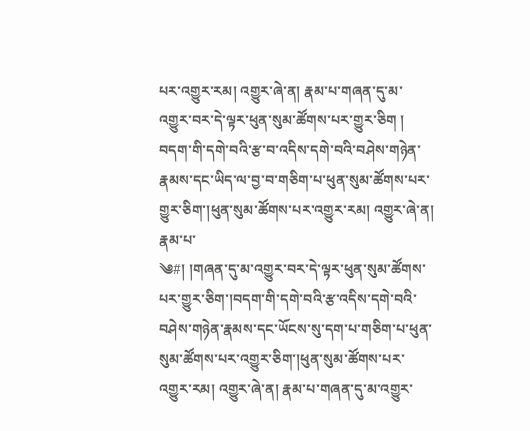པར་འགྱུར་རམ། འགྱུར་ཞེ་ན། རྣམ་པ་གཞན་དུ་མ་འགྱུར་བར་དེ་ལྟར་ཕུན་སུམ་ཚོགས་པར་གྱུར་ཅིག ། བདག་གི་དགེ་བའི་རྩ་བ་འདིས་དགེ་བའི་བཤེས་གཉེན་རྣམས་དང་ཡིད་ལ་བྱ་བ་གཅིག་པ་ཕུན་སུམ་ཚོགས་པར་གྱུར་ཅིག་།ཕུན་སུམ་ཚོགས་པར་འགྱུར་རམ། འགྱུར་ཞེ་ན། རྣམ་པ་
༄#། །གཞན་དུ་མ་འགྱུར་བར་དེ་ལྟར་ཕུན་སུམ་ཚོགས་པར་གྱུར་ཅིག་།བདག་གི་དགེ་བའི་རྩ་འདིས་དགེ་བའི་བཤེས་གཉེན་རྣམས་དང་ཡོངས་སུ་དག་པ་གཅིག་པ་ཕུན་སུམ་ཚོགས་པར་འགྱུར་ཅིག་།ཕུན་སུམ་ཚོགས་པར་འགྱུར་རམ། འགྱུར་ཞེ་ན། རྣམ་པ་གཞན་དུ་མ་འགྱུར་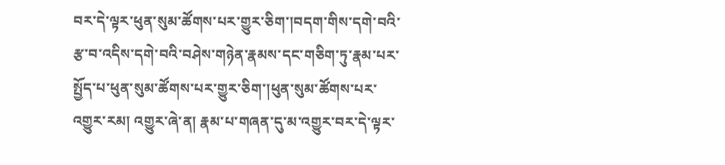བར་དེ་ལྟར་ཕུན་སུམ་ཚོགས་པར་གྱུར་ཅིག་།བདག་གིས་དགེ་བའི་རྩ་བ་འདིས་དགེ་བའི་བཤེས་གཉེན་རྣམས་དང་གཅིག་ཏུ་རྣམ་པར་སྤྱོད་པ་ཕུན་སུམ་ཚོགས་པར་གྱུར་ཅིག་།ཕུན་སུམ་ཚོགས་པར་འགྱུར་རམ། འགྱུར་ཞེ་ན། རྣམ་པ་གཞན་དུ་མ་འགྱུར་བར་དེ་ལྟར་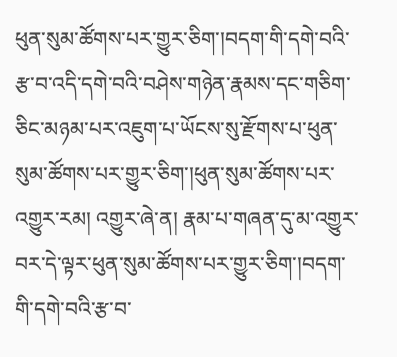ཕུན་སུམ་ཚོགས་པར་གྱུར་ཅིག་།བདག་གི་དགེ་བའི་རྩ་བ་འདི་དགེ་བའི་བཤེས་གཉེན་རྣམས་དང་གཅིག་ཅིང་མཉམ་པར་འཇུག་པ་ཡོངས་སུ་རྫོགས་པ་ཕུན་སུམ་ཚོགས་པར་གྱུར་ཅིག་།ཕུན་སུམ་ཚོགས་པར་འགྱུར་རམ། འགྱུར་ཞེ་ན། རྣམ་པ་གཞན་དུ་མ་འགྱུར་བར་དེ་ལྟར་ཕུན་སུམ་ཚོགས་པར་གྱུར་ཅིག་།བདག་གི་དགེ་བའི་རྩ་བ་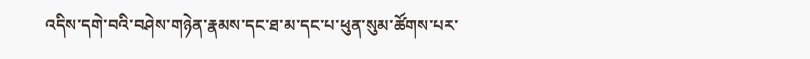འདིས་དགེ་བའི་བཤེས་གཉེན་རྣམས་དང་ཐ་མ་དང་པ་ཕུན་སུམ་ཚོགས་པར་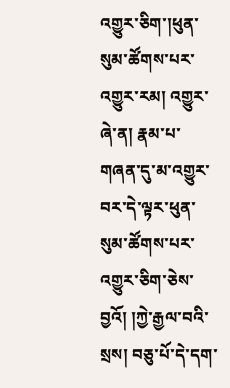འགྱུར་ཅིག་།ཕུན་སུམ་ཚོགས་པར་འགྱུར་རམ། འགྱུར་ཞེ་ན། རྣམ་པ་གཞན་དུ་མ་འགྱུར་བར་དེ་ལྟར་ཕུན་སུམ་ཚོགས་པར་འགྱུར་ཅིག་ཅེས་བྱའོ། །ཀྱེ་རྒྱལ་བའི་སྲས། བཅུ་པོ་དེ་དག་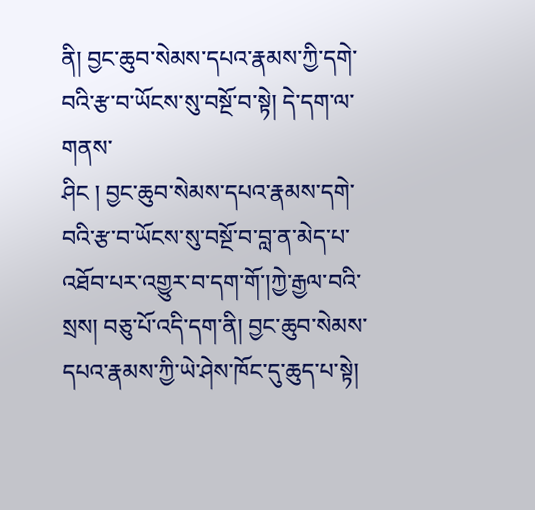ནི། བྱང་ཆུབ་སེམས་དཔའ་རྣམས་ཀྱི་དགེ་བའི་རྩ་བ་ཡོངས་སུ་བསྔོ་བ་སྟེ། དེ་དག་ལ་གནས་
ཤིང ། བྱང་ཆུབ་སེམས་དཔའ་རྣམས་དགེ་བའི་རྩ་བ་ཡོངས་སུ་བསྔོ་བ་བླ་ན་མེད་པ་འཐོབ་པར་འགྱུར་བ་དག་གོ་།ཀྱེ་རྒྱལ་བའི་སྲས། བཅུ་པོ་འདི་དག་ནི། བྱང་ཆུབ་སེམས་དཔའ་རྣམས་ཀྱི་ཡེ་ཤེས་ཁོང་དུ་ཆུད་པ་སྟེ།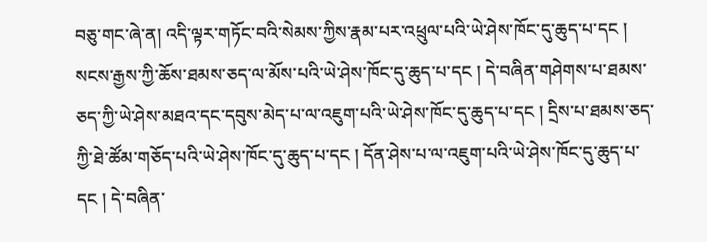བཅུ་གང་ཞེ་ན། འདི་ལྟར་གཏོང་བའི་སེམས་ཀྱིས་རྣམ་པར་འཕྲུལ་པའི་ཡེ་ཤེས་ཁོང་དུ་ཆུད་པ་དང ། སངས་རྒྱས་ཀྱི་ཆོས་ཐམས་ཅད་ལ་མོས་པའི་ཡེ་ཤེས་ཁོང་དུ་ཆུད་པ་དང ། དེ་བཞིན་གཤེགས་པ་ཐམས་ཅད་ཀྱི་ཡེ་ཤེས་མཐའ་དང་དབུས་མེད་པ་ལ་འཇུག་པའི་ཡེ་ཤེས་ཁོང་དུ་ཆུད་པ་དང ། དྲིས་པ་ཐམས་ཅད་ཀྱི་ཐེ་ཚོམ་གཅོད་པའི་ཡེ་ཤེས་ཁོང་དུ་ཆུད་པ་དང ། དོན་ཤེས་པ་ལ་འཇུག་པའི་ཡེ་ཤེས་ཁོང་དུ་ཆུད་པ་དང ། དེ་བཞིན་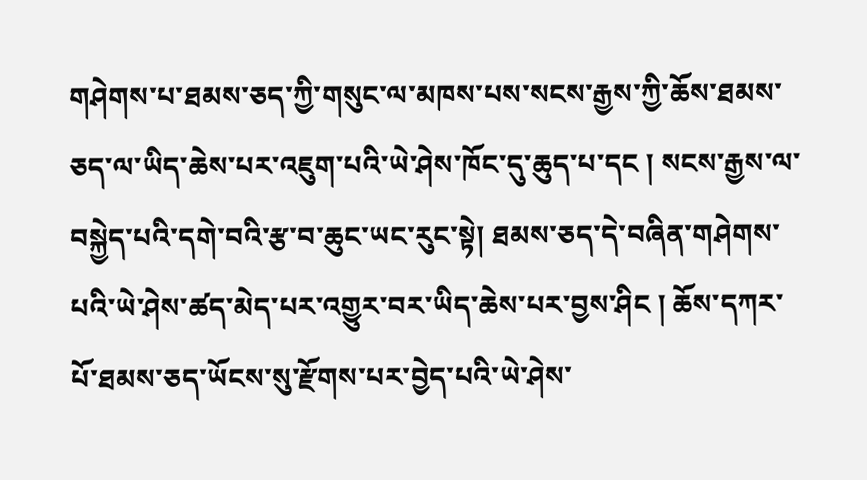གཤེགས་པ་ཐམས་ཅད་ཀྱི་གསུང་ལ་མཁས་པས་སངས་རྒྱས་ཀྱི་ཆོས་ཐམས་ཅད་ལ་ཡིད་ཆེས་པར་འཇུག་པའི་ཡེ་ཤེས་ཁོང་དུ་ཆུད་པ་དང ། སངས་རྒྱས་ལ་བསྐྱེད་པའི་དགེ་བའི་རྩ་བ་ཆུང་ཡང་རུང་སྟེ། ཐམས་ཅད་དེ་བཞིན་གཤེགས་པའི་ཡེ་ཤེས་ཚད་མེད་པར་འགྱུར་བར་ཡིད་ཆེས་པར་བྱས་ཤིང ། ཆོས་དཀར་པོ་ཐམས་ཅད་ཡོངས་སུ་རྫོགས་པར་བྱེད་པའི་ཡེ་ཤེས་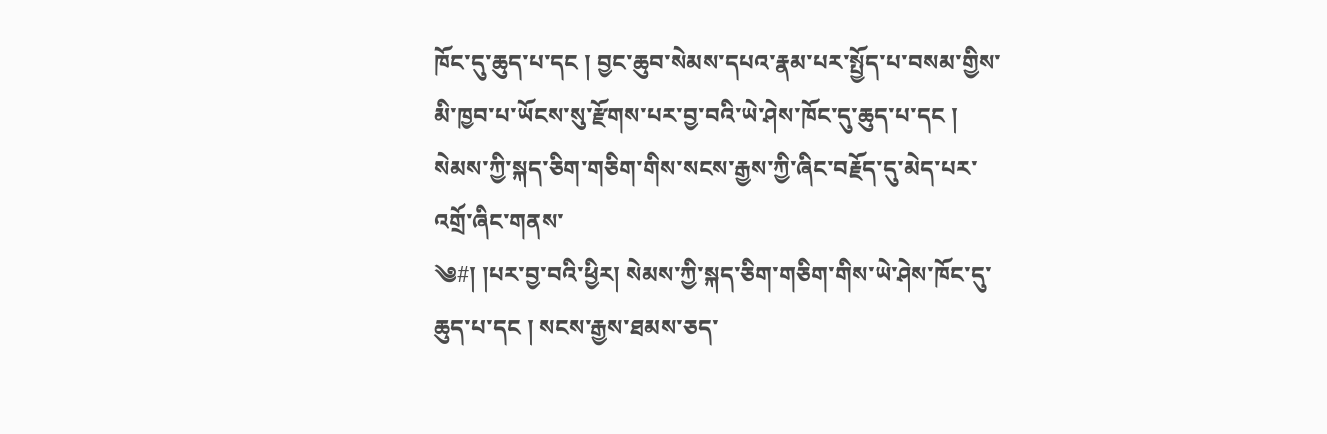ཁོང་དུ་ཆུད་པ་དང ། བྱང་ཆུབ་སེམས་དཔའ་རྣམ་པར་སྤྱོད་པ་བསམ་གྱིས་མི་ཁྱབ་པ་ཡོངས་སུ་རྫོགས་པར་བྱ་བའི་ཡེ་ཤེས་ཁོང་དུ་ཆུད་པ་དང ། སེམས་ཀྱི་སྐད་ཅིག་གཅིག་གིས་སངས་རྒྱས་ཀྱི་ཞིང་བརྗོད་དུ་མེད་པར་འགྲོ་ཞིང་གནས་
༄#། །པར་བྱ་བའི་ཕྱིར། སེམས་ཀྱི་སྐད་ཅིག་གཅིག་གིས་ཡེ་ཤེས་ཁོང་དུ་ཆུད་པ་དང ། སངས་རྒྱས་ཐམས་ཅད་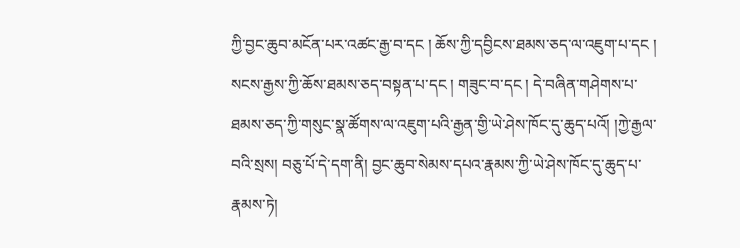ཀྱི་བྱང་ཆུབ་མངོན་པར་འཚང་རྒྱ་བ་དང ། ཆོས་ཀྱི་དབྱིངས་ཐམས་ཅད་ལ་འཇུག་པ་དང ། སངས་རྒྱས་ཀྱི་ཆོས་ཐམས་ཅད་བསྟན་པ་དང ། གཟུང་བ་དང ། དེ་བཞིན་གཤེགས་པ་ཐམས་ཅད་ཀྱི་གསུང་སྣ་ཚོགས་ལ་འཇུག་པའི་རྒྱན་གྱི་ཡེ་ཤེས་ཁོང་དུ་ཆུད་པའོ། །ཀྱེ་རྒྱལ་བའི་སྲས། བཅུ་པོ་དེ་དག་ནི། བྱང་ཆུབ་སེམས་དཔའ་རྣམས་ཀྱི་ཡེ་ཤེས་ཁོང་དུ་ཆུད་པ་རྣམས་ཏེ།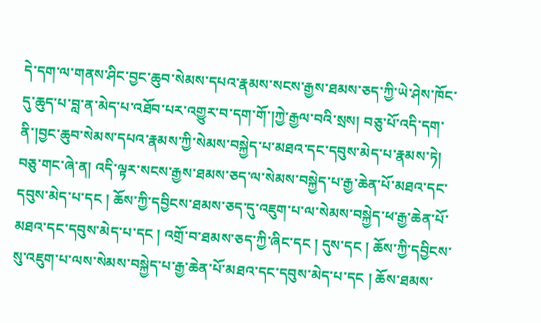དེ་དག་ལ་གནས་ཤིང་བྱང་ཆུབ་སེམས་དཔའ་རྣམས་སངས་རྒྱས་ཐམས་ཅད་ཀྱི་ཡེ་ཤེས་ཁོང་དུ་ཆུད་པ་བླ་ན་མེད་པ་འཐོབ་པར་འགྱུར་བ་དག་གོ་།ཀྱེ་རྒྱལ་བའི་སྲས། བཅུ་པོ་འདི་དག་ནི་།བྱང་ཆུབ་སེམས་དཔའ་རྣམས་ཀྱི་སེམས་བསྐྱེད་པ་མཐའ་དང་དབུས་མེད་པ་རྣམས་ཏེ། བཅུ་གང་ཞེ་ན། འདི་ལྟར་སངས་རྒྱས་ཐམས་ཅད་ལ་སེམས་བསྐྱེད་པ་རྒྱ་ཆེན་པོ་མཐའ་དང་དབུས་མེད་པ་དང ། ཆོས་ཀྱི་དབྱིངས་ཐམས་ཅད་དུ་འཇུག་པ་ལ་སེམས་བསྐྱེད་ཕ་རྒྱ་ཆེན་པོ་མཐའ་དང་དབུས་མེད་པ་དང ། འགྲོ་བ་ཐམས་ཅད་ཀྱི་ཞིང་དང ། དུས་དང ། ཆོས་ཀྱི་དབྱིངས་སུ་འཇུག་པ་ལས་སེམས་བསྐྱེད་པ་རྒྱ་ཆེན་པོ་མཐའ་དང་དབུས་མེད་པ་དང ། ཆོས་ཐམས་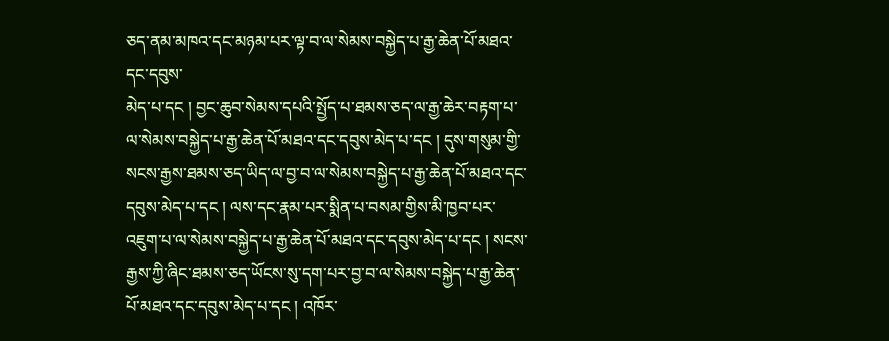ཅད་ནམ་མཁའ་དང་མཉམ་པར་ལྟ་བ་ལ་སེམས་བསྐྱེད་པ་རྒྱ་ཆེན་པོ་མཐའ་དང་དབུས་
མེད་པ་དང ། བྱང་ཆུབ་སེམས་དཔའི་སྤྱོད་པ་ཐམས་ཅད་ལ་རྒྱ་ཆེར་བརྟག་པ་ལ་སེམས་བསྐྱེད་པ་རྒྱ་ཆེན་པོ་མཐའ་དང་དབུས་མེད་པ་དང ། དུས་གསུམ་གྱི་སངས་རྒྱས་ཐམས་ཅད་ཡིད་ལ་བྱ་བ་ལ་སེམས་བསྐྱེད་པ་རྒྱ་ཆེན་པོ་མཐའ་དང་དབུས་མེད་པ་དང ། ལས་དང་རྣམ་པར་སྨིན་པ་བསམ་གྱིས་མི་ཁྱབ་པར་འཇུག་པ་ལ་སེམས་བསྐྱེད་པ་རྒྱ་ཆེན་པོ་མཐའ་དང་དབུས་མེད་པ་དང ། སངས་རྒྱས་ཀྱི་ཞིང་ཐམས་ཅད་ཡོངས་སུ་དག་པར་བྱ་བ་ལ་སེམས་བསྐྱེད་པ་རྒྱ་ཆེན་པོ་མཐའ་དང་དབུས་མེད་པ་དང ། འཁོར་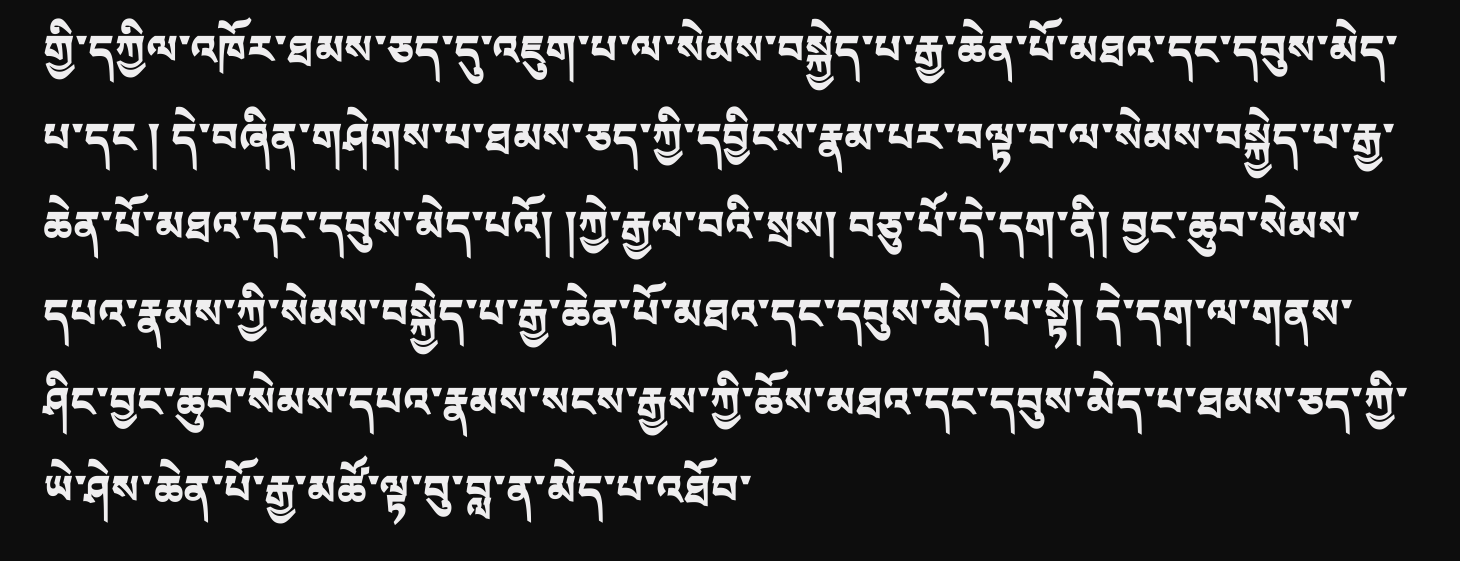གྱི་དཀྱིལ་འཁོར་ཐམས་ཅད་དུ་འཇུག་པ་ལ་སེམས་བསྐྱེད་པ་རྒྱ་ཆེན་པོ་མཐའ་དང་དབུས་མེད་པ་དང ། དེ་བཞིན་གཤེགས་པ་ཐམས་ཅད་ཀྱི་དབྱིངས་རྣམ་པར་བལྟ་བ་ལ་སེམས་བསྐྱེད་པ་རྒྱ་ཆེན་པོ་མཐའ་དང་དབུས་མེད་པའོ། །ཀྱེ་རྒྱལ་བའི་སྲས། བཅུ་པོ་དེ་དག་ནི། བྱང་ཆུབ་སེམས་དཔའ་རྣམས་ཀྱི་སེམས་བསྐྱེད་པ་རྒྱ་ཆེན་པོ་མཐའ་དང་དབུས་མེད་པ་སྟེ། དེ་དག་ལ་གནས་ཤིང་བྱང་ཆུབ་སེམས་དཔའ་རྣམས་སངས་རྒྱས་ཀྱི་ཆོས་མཐའ་དང་དབུས་མེད་པ་ཐམས་ཅད་ཀྱི་ཡེ་ཤེས་ཆེན་པོ་རྒྱ་མཚོ་ལྟ་བུ་བླ་ན་མེད་པ་འཐོབ་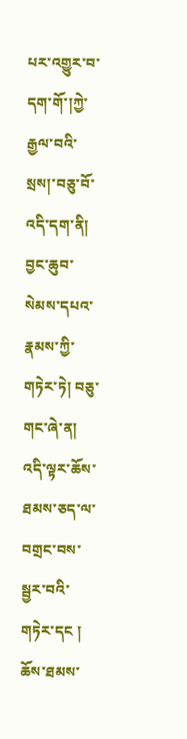པར་འགྱུར་བ་དག་གོ་།ཀྱེ་རྒྱལ་བའི་སྲས།་བཅུ་བོ་འདི་དག་ནི། བྱང་ཆུབ་སེམས་དཔའ་རྣམས་ཀྱི་གཏེར་ཏེ། བཅུ་གང་ཞེ་ན། འདི་ལྟར་ཆོས་ཐམས་ཅད་ལ་བགྲང་བས་སྦྱར་བའི་གཏེར་དང ། ཆོས་ཐམས་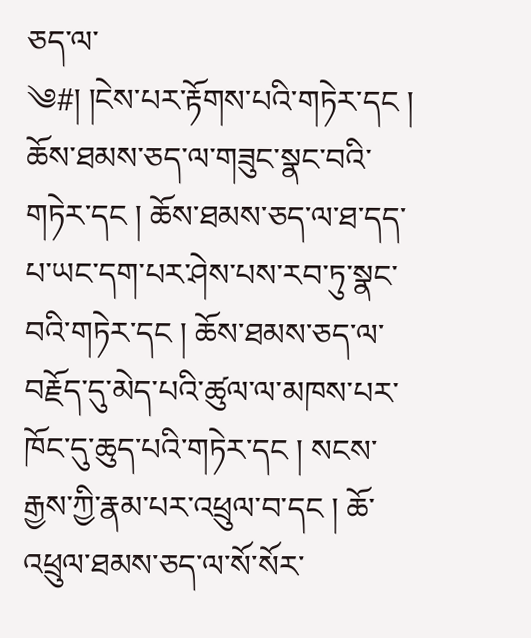ཅད་ལ་
༄#། །ངེས་པར་རྟོགས་པའི་གཏེར་དང ། ཆོས་ཐམས་ཅད་ལ་གཟུང་སྣང་བའི་གཏེར་དང ། ཆོས་ཐམས་ཅད་ལ་ཐ་དད་པ་ཡང་དག་པར་ཤེས་པས་རབ་ཏུ་སྣང་བའི་གཏེར་དང ། ཆོས་ཐམས་ཅད་ལ་བརྗོད་དུ་མེད་པའི་ཚུལ་ལ་མཁས་པར་ཁོང་དུ་ཆུད་པའི་གཏེར་དང ། སངས་རྒྱས་ཀྱི་རྣམ་པར་འཕྲུལ་བ་དང ། ཆོ་འཕྲུལ་ཐམས་ཅད་ལ་སོ་སོར་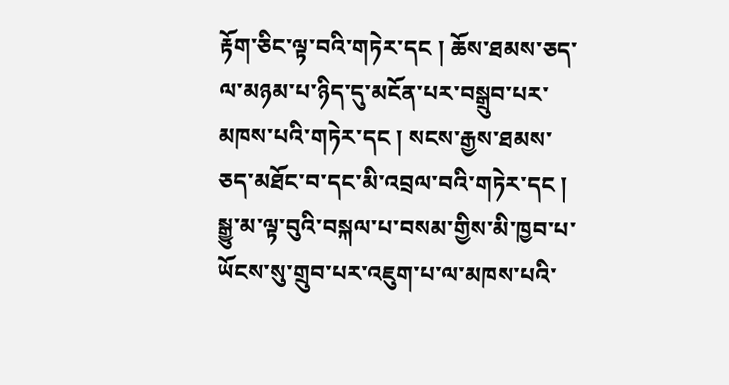རྟོག་ཅིང་ལྟ་བའི་གཏེར་དང ། ཆོས་ཐམས་ཅད་ལ་མཉམ་པ་ཉིད་དུ་མངོན་པར་བསྒྲུབ་པར་མཁས་པའི་གཏེར་དང ། སངས་རྒྱས་ཐམས་ཅད་མཐོང་བ་དང་མི་འབྲལ་བའི་གཏེར་དང ། སྒྱུ་མ་ལྟ་བུའི་བསྐལ་པ་བསམ་གྱིས་མི་ཁྱབ་པ་ཡོངས་སུ་གྲུབ་པར་འཇུག་པ་ལ་མཁས་པའི་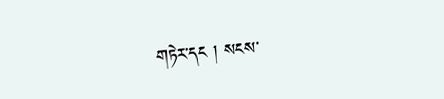གཏེར་དང ། སངས་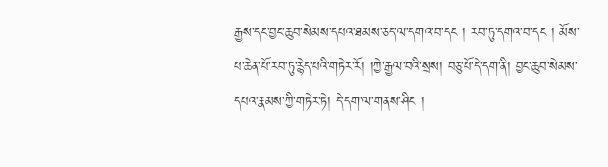རྒྱས་དང་བྱང་ཆུབ་སེམས་དཔའ་ཐམས་ཅད་ལ་དགའ་བ་དང ། རབ་ཏུ་དགའ་བ་དང ། མོས་པ་ཆེན་པོ་རབ་ཏུ་རྙེད་པའི་གཏེར་རོ། །ཀྱེ་རྒྱལ་བའི་སྲས། བཅུ་པོ་དེ་དག་ནི། བྱང་ཆུབ་སེམས་དཔའ་རྣམས་ཀྱི་གཏེར་ཏེ། དེ་དག་ལ་གནས་ཤིང །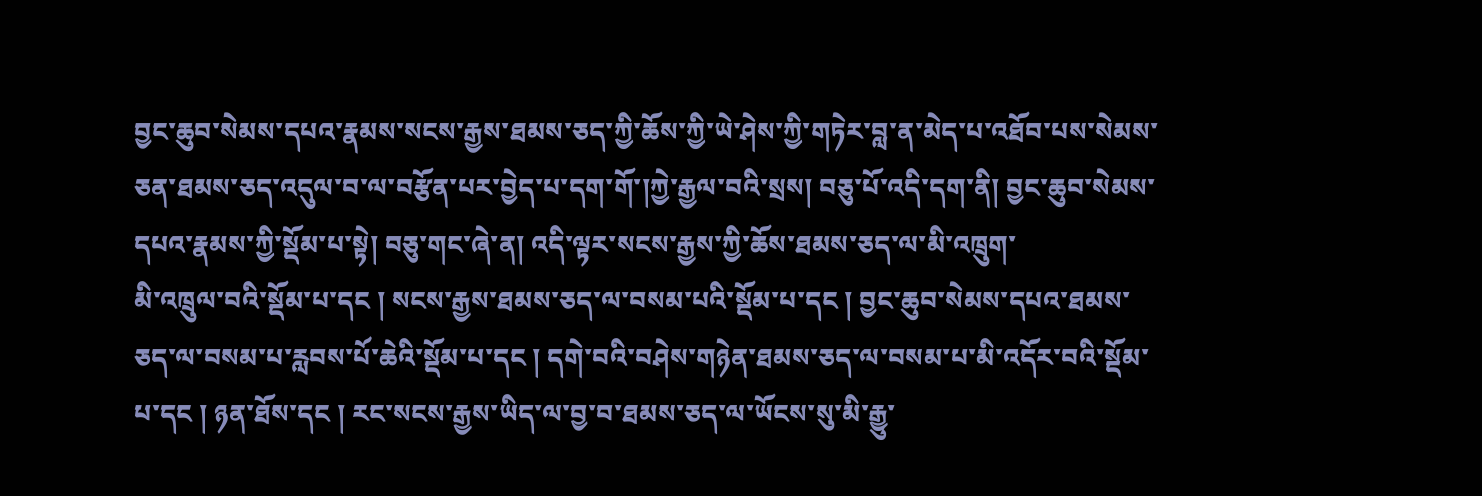བྱང་ཆུབ་སེམས་དཔའ་རྣམས་སངས་རྒྱས་ཐམས་ཅད་ཀྱི་ཆོས་ཀྱི་ཡེ་ཤེས་ཀྱི་གཏེར་བླ་ན་མེད་པ་འཐོབ་པས་སེམས་ཅན་ཐམས་ཅད་འདུལ་བ་ལ་བརྩོན་པར་བྱེད་པ་དག་གོ་།ཀྱེ་རྒྱལ་བའི་སྲས། བཅུ་པོ་འདི་དག་ནི། བྱང་ཆུབ་སེམས་དཔའ་རྣམས་ཀྱི་སྡོམ་པ་སྟེ། བཅུ་གང་ཞེ་ན། འདི་ལྟར་སངས་རྒྱས་ཀྱི་ཆོས་ཐམས་ཅད་ལ་མི་འཁྲུག་
མི་འཁྲུལ་བའི་སྡོམ་པ་དང ། སངས་རྒྱས་ཐམས་ཅད་ལ་བསམ་པའི་སྡོམ་པ་དང ། བྱང་ཆུབ་སེམས་དཔའ་ཐམས་ཅད་ལ་བསམ་པ་རླབས་པོ་ཆེའི་སྡོམ་པ་དང ། དགེ་བའི་བཤེས་གཉེན་ཐམས་ཅད་ལ་བསམ་པ་མི་འདོར་བའི་སྡོམ་པ་དང ། ཉན་ཐོས་དང ། རང་སངས་རྒྱས་ཡིད་ལ་བྱ་བ་ཐམས་ཅད་ལ་ཡོངས་སུ་མི་རྒྱུ་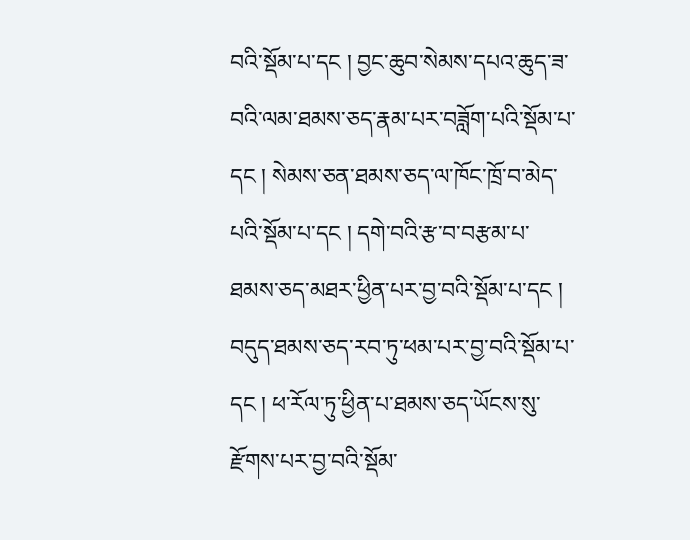བའི་སྡོམ་པ་དང ། བྱང་ཆུབ་སེམས་དཔའ་ཆུད་ཟ་བའི་ལམ་ཐམས་ཅད་རྣམ་པར་བཟློག་པའི་སྡོམ་པ་དང ། སེམས་ཅན་ཐམས་ཅད་ལ་ཁོང་ཁྲོ་བ་མེད་པའི་སྡོམ་པ་དང ། དགེ་བའི་རྩ་བ་བརྩམ་པ་ཐམས་ཅད་མཐར་ཕྱིན་པར་བྱ་བའི་སྡོམ་པ་དང ། བདུད་ཐམས་ཅད་རབ་ཏུ་ཕམ་པར་བྱ་བའི་སྡོམ་པ་དང ། ཕ་རོལ་ཏུ་ཕྱིན་པ་ཐམས་ཅད་ཡོངས་སུ་རྫོགས་པར་བྱ་བའི་སྡོམ་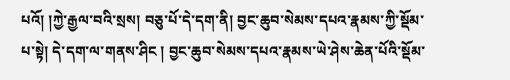པའོ། །ཀྱེ་རྒྱལ་བའི་སྲས། བཅུ་པོ་དེ་དག་ནི། བྱང་ཆུབ་སེམས་དཔའ་རྣམས་ཀྱི་སྡོམ་པ་སྟེ། དེ་དག་ལ་གནས་ཤིང ། བྱང་ཆུབ་སེམས་དཔའ་རྣམས་ཡེ་ཤེས་ཆེན་པོའི་སྡོམ་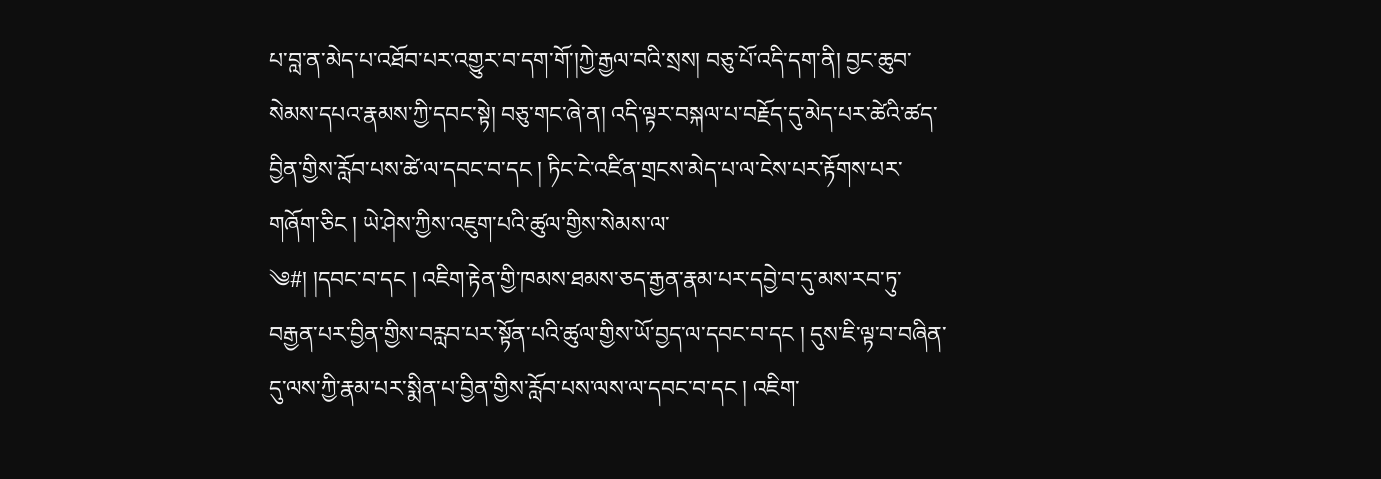པ་བླ་ན་མེད་པ་འཐོབ་པར་འགྱུར་བ་དག་གོ་།ཀྱེ་རྒྱལ་བའི་སྲས། བཅུ་པོ་འདི་དག་ནི། བྱང་ཆུབ་སེམས་དཔའ་རྣམས་ཀྱི་དབང་སྟེ། བཅུ་གང་ཞེ་ན། འདི་ལྟར་བསྐལ་པ་བརྗོད་དུ་མེད་པར་ཚེའི་ཚད་བྱིན་གྱིས་རློབ་པས་ཚེ་ལ་དབང་བ་དང ། ཏིང་ངེ་འཛིན་གྲངས་མེད་པ་ལ་ངེས་པར་རྟོགས་པར་གཞོག་ཅིང ། ཡེ་ཤེས་ཀྱིས་འཇུག་པའི་ཚུལ་གྱིས་སེམས་ལ་
༄#། །དབང་བ་དང ། འཇིག་རྟེན་གྱི་ཁམས་ཐམས་ཅད་རྒྱན་རྣམ་པར་དབྱེ་བ་དུ་མས་རབ་ཏུ་བརྒྱན་པར་བྱིན་གྱིས་བརླབ་པར་སྟོན་པའི་ཚུལ་གྱིས་ཡོ་བྱད་ལ་དབང་བ་དང ། དུས་ཇི་ལྟ་བ་བཞིན་དུ་ལས་ཀྱི་རྣམ་པར་སྨིན་པ་བྱིན་གྱིས་རློབ་པས་ལས་ལ་དབང་བ་དང ། འཇིག་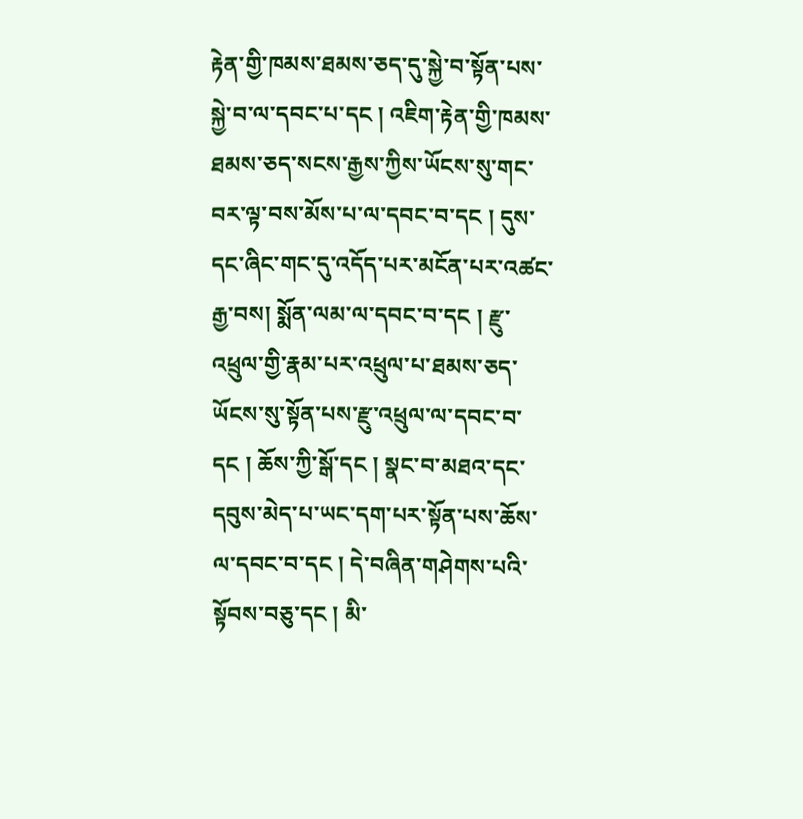རྟེན་གྱི་ཁམས་ཐམས་ཅད་དུ་སྐྱེ་བ་སྟོན་པས་སྐྱེ་བ་ལ་དབང་པ་དང ། འཇིག་རྟེན་གྱི་ཁམས་ཐམས་ཅད་སངས་རྒྱས་ཀྱིས་ཡོངས་སུ་གང་བར་ལྟ་བས་མོས་པ་ལ་དབང་བ་དང ། དུས་དང་ཞིང་གང་དུ་འདོད་པར་མངོན་པར་འཚང་རྒྱ་བས། སྨོན་ལམ་ལ་དབང་བ་དང ། རྫུ་འཕྲུལ་གྱི་རྣམ་པར་འཕྲུལ་པ་ཐམས་ཅད་ཡོངས་སུ་སྟོན་པས་རྫུ་འཕྲུལ་ལ་དབང་བ་དང ། ཆོས་ཀྱི་སྒོ་དང ། སྣང་བ་མཐའ་དང་དབུས་མེད་པ་ཡང་དག་པར་སྟོན་པས་ཆོས་ལ་དབང་བ་དང ། དེ་བཞིན་གཤེགས་པའི་སྟོབས་བཅུ་དང ། མི་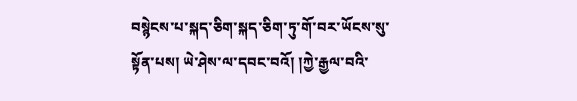བསྙེངས་པ་སྐད་ཅིག་སྐད་ཅིག་ཏུ་གོ་བར་ཡོངས་སུ་སྟོན་པས། ཡེ་ཤེས་ལ་དབང་བའོ། །ཀྱེ་རྒྱལ་བའི་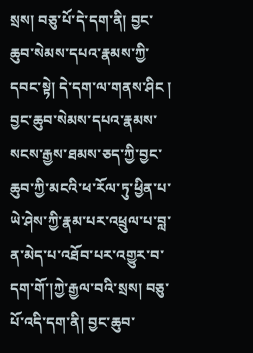སྲས། བཅུ་པོ་དེ་དག་ནི། བྱང་ཆུབ་སེམས་དཔའ་རྣམས་ཀྱི་དབང་སྟེ། དེ་དག་ལ་གནས་ཤིང ། བྱང་ཆུབ་སེམས་དཔའ་རྣམས་སངས་རྒྱས་ཐམས་ཅད་ཀྱི་བྱང་ཆུབ་ཀྱི་མངའི་ཕ་རོལ་ཏུ་ཕྱིན་པ་ཡེ་ཤེས་ཀྱི་རྣམ་པར་འཕྲུལ་པ་བླ་ན་མེད་པ་འཐོབ་པར་འགྱུར་བ་དག་གོ་།ཀྱེ་རྒྱལ་བའི་སྲས། བཅུ་པོ་འདི་དག་ནི། བྱང་ཆུབ་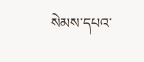སེམས་དཔའ་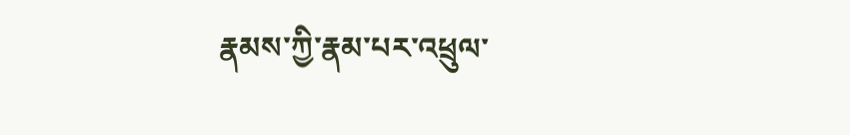རྣམས་ཀྱི་རྣམ་པར་འཕྲུལ་